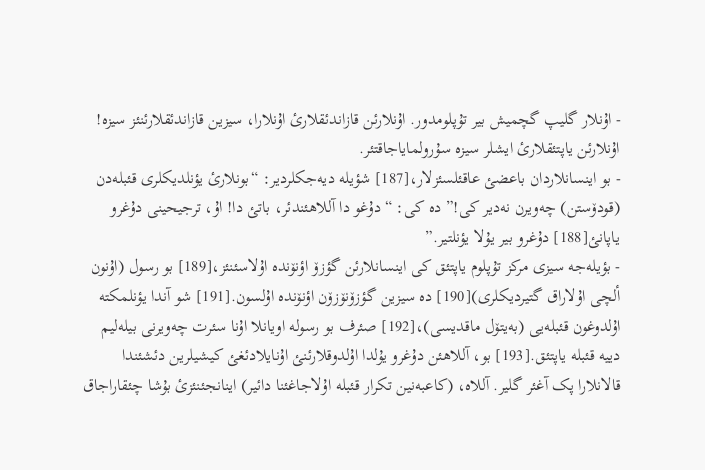- اۇنلار گلیپ گچمیش بیر تۇپلومدور. اۇنلارئن قازاندئقلارئ اۇنلارا، سیزین قازاندئقلارئنئز سیزە! اۇنلارئن یاپتئقلارئ ایشلر سیزە سۇرولمایاجاقتئر.
- بو اینسانلاردان باعضئ عاقئلسئزلار،[187] شؤیلە دیەجکلردیر: “بونلارئ یؤنلدیکلری قئبلەدن (قودۆستن) چەویرن نەدیر کی!” دە کی: “دۇغو دا آللاهئندئر، باتئ دا! اۇ، ترجیحینی دۇغرو یاپانئ[188] دۇغرو بیر یۇلا یؤنلتیر.”
- بؤیلەجە سیزی مرکز تۇپلوم یاپتئق کی اینسانلارئن گؤزۆ اؤنۆندە اۇلاسئنئز،[189] بو رسول (اۇنون ألچی اۇلاراق گتیردیکلری)[190] دە سیزین گؤزۆنۆزۆن اؤنۆندە اۇلسون.[191] شو آندا یؤنلمکتە اۇلدوغون قئبلەیی (بەیتۆل ماقدیسی)،[192] صئرف بو رسولە اویانلا اۇنا سئرت چەویرنی بیلەلیم دییە قئبلە یاپتئق.[193] بو، آللاهئن دۇغرو یۇلدا اۇلدوقلارئنئ اۇنایلادئغئ کیشیلرین دئشئندا قالانلارا پک آغئر گلیر. آللاە، (کاعبەنین تکرار قئبلە اۇلاجاغئنا دائیر) اینانجئنئزئ بۇشا چئقاراجاق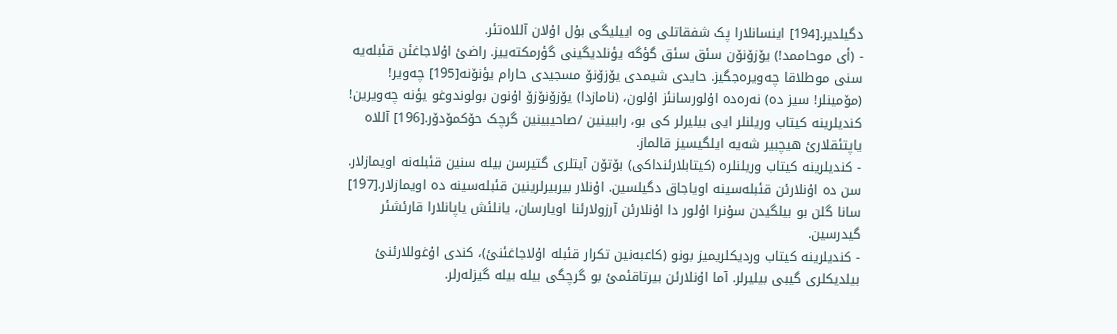دگیلدیر.[194] اینسانلارا پک شفقاتلی وە اییلیگی بۇل اۇلان آللاەتئر.
- (أی موحاممد!) یۆزۆنۆن سئق سئق گؤگە یؤنلدیگینی گؤرمکتەییز. راضئ اۇلاجاغئن قئبلەیە سنی موطلاقا چەویرەجگیز. حایدی شیمدی یۆزۆنۆ مسجیدی حارام یؤنۆنە[195] چەویر! (مۆمینلر! سیز دە) نەرەدە اۇلورسانئز اۇلون، (نامازدا) یۆزۆنۆزۆ اۇنون بولوندوغو یؤنە چەویرین! کندیلرینە کیتاب وریلنلر ایی بیلیرلر کی بو، راببینین /صاحیبینین گرچک حۆکمۆدۆر.[196] آللاە یاپتئقلارئ هیچبیر شەیە ایلگیسیز قالماز.
- کندیلرینە کیتاب وریلنلرە (کیتابلارئنداکی) بۆتۆن آیتلری گتیرسن بیلە سنین قئبلەنە اویمازلار. سن دە اۇنلارئن قئبلەسینە اویاجاق دگیلسین. اۇنلار بیربیرلرینین قئبلەسینە دە اویمازلار.[197] سانا گلن بو بیلگیدن سۇنرا اۇلور دا اۇنلارئن آرزولارئنا اویارسان، یانلئش یاپانلارا قارئشئر گیدرسین.
- کندیلرینە کیتاب وردیکلریمیز بونو (کاعبەنین تکرار قئبلە اۇلاجاغئنئ)، کندی اۇغوللارئنئ بیلدیکلری گیبی بیلیرلر. آما اۇنلارئن بیرتاقئمئ بو گرچگی بیلە بیلە گیزلەرلر.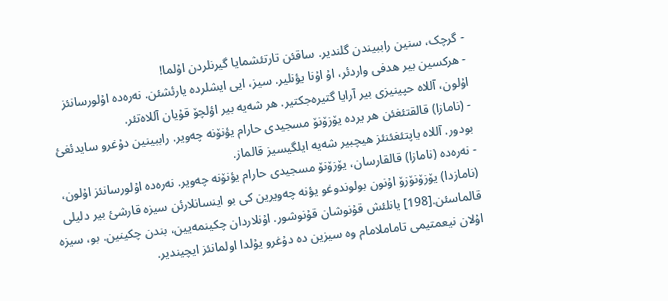- گرچک، سنین راببیندن گلندیر. ساقئن تارتئشمایا گیرنلردن اۇلما!
- هرکسین بیر هدفی واردئر، اۇ اۇنا یؤنلیر. سیز، ایی ایشلردە یارئشئن. نەرەدە اۇلورسانئز اۇلون، آللاە حپینیزی بیر آرایا گتیرەجکتیر. هر شەیە بیر اؤلچۆ قۇیان آللاەتئر.
- (نامازا) قالقتئغئن هر یردە یۆزۆنۆ مسجیدی حارام یؤنۆنە چەویر. راببینین دۇغرو سایدئغئ بودور. آللاە یاپتئغئنئز هیچبیر شەیە ایلگیسیز قالماز.
- نەرەدە (نامازا) قالقارسان، یۆزۆنۆ مسجیدی حارام یؤنۆنە چەویر. نەرەدە اۇلورسانئز اۇلون، (نامازدا) یۆزۆنۆزۆ اۇنون بولوندوغو یؤنە چەویرین کی بو اینسانلارئن سیزە قارشئ بیر دلیلی قالماسئن.[198] یانلئش قۇنوشان قۇنوشور. اۇنلاردان چکینمەیین، بندن چکینین. بو، سیزە اۇلان نیعمتیمی تاماملامام وە سیزین دە دۇغرو یۇلدا اولمانئز ایچیندیر.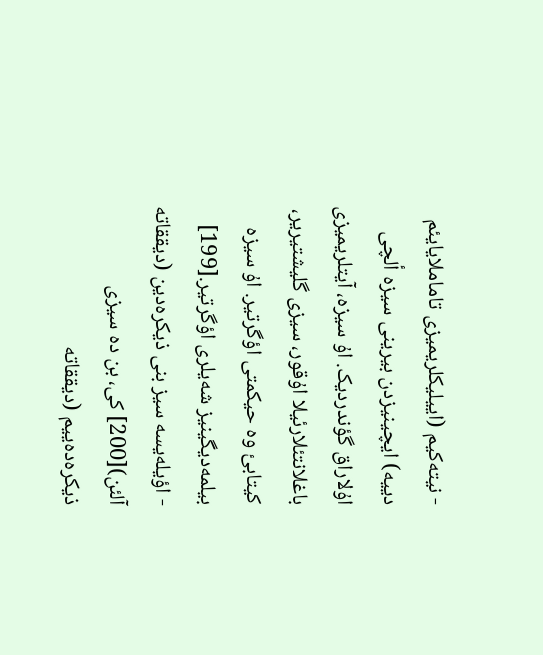- نیتەکیم (اییلیکلریمیزی تاماملایایئم دییە) ایچینیزدن بیرینی سیزە ألچی اۇلاراق گؤندردیک. اۇ سیزە، آیتلریمیزی باغلانتئلارئیلا اۇقور، سیزی گلیشتیریر، کیتابئ وە حیکمتی اؤگرتیر. اۇ سیزە بیلمەدیگینیز شەیلری اؤگرتیر.[199]
- اؤیلەیسە سیز بنی ذیکرەدین (دیققاتە آلئن)[200] کی، بن دە سیزی ذیکرەدەییم (دیققاتە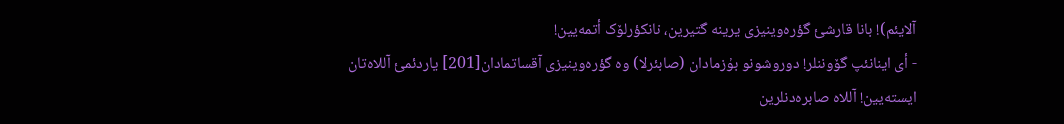آلایئم)! بانا قارشئ گؤرەوینیزی یرینە گتیرین، نانکؤرلۆک أتمەیین!
- أی اینانئپ گۆوننلر! دوروشونو بۇزمادان (صابئرلا) وە گؤرەوینیزی آقساتمادان[201] یاردئمئ آللاەتان ایستەیین! آللاە صابرەدنلرین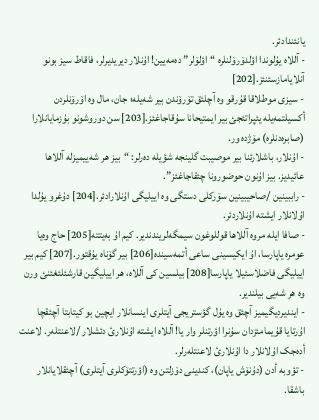یانئندادئر.
- آللاە یۇلوندا اؤلدۆرۆلنلرە “اؤلۆلر” دەمەیین! اۇنلار دیریدیرلر، فاقاط سیز بونو آنلایامازسئنئز.[202]
- سیزی موطلاقا قۇرقو وە آچلئق تۆرۆندن بیر شەیلە؛ جان، مال وە اۆرۆنلردن أکسیلتمەیلە یئپراتئجئ بیر ایمتیحانا سۇقاجاغئز.[203] سن دوروشونو بۇزمایانلارا (صابرەدنلرە) مۆژدە ور.
- اۇنلار، باشلارئنا بیر موصیبت گلینجە شؤیلە دەرلر: “بیز هر شەییمیزلە آللاها عائیدیز. بیز اۇنون حوضورونا چئقاجاغئز”.
- راببینین /صاحیبینین سۆرکلی دستگی وە اییلیگی اۇنلارادئر.[204] دۇغرو یۇلدا اۇلانلار ایشتە اۇنلاردئر.
- صافا ایلە مروە آللاها قوللوغون سیمگەلریندندیر. کیم اۇ بەیتتە[205] حاج وەیا عومرە یاپارسا، اۇ ایکیسینی ساعی أتمەسیندە[206] بیر گۆناە یۇقتور.[207] کیم بیر اییلیگی فاضلاسئیلا یاپارسا[208] بیلسین کی آللاە، هر اییلیگین قارشئلئغئنئ ورن وە هر شەیی بیلندیر.
- ایندیردیگیمیز آچئق وە یۇل گؤستریجی آیتلری اینسانلار ایچین بو کیتابتا آچئقچا اۇرتایا قۇیمامئزدان سۇنرا اؤرتنلر وار یا! آللاە ایشتە اۇنلارئ دئشلار /لاعنتلەر. لاعنت أدەجک اۇلانلار دا اۇنلارئ لاعنتلەرلر.
- تؤوبە أدن (دۇنۆش یاپان)، کندینی دۆزلتن وە (اؤرتتۆکلری آیتلری) آچئقلایانلار باشقا.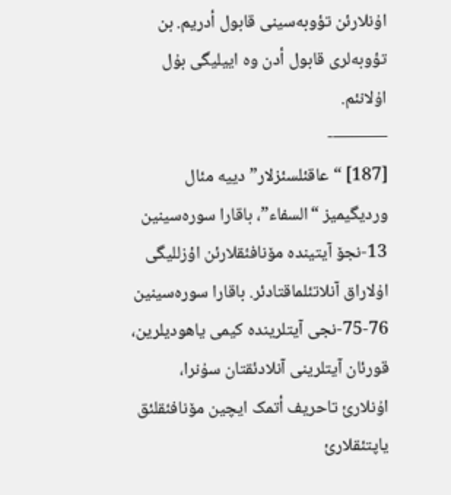اۇنلارئن تؤوبەسینی قابول أدریم. بن تؤوبەلری قابول أدن وە اییلیگی بۇل اۇلانئم.
———-
[187] “عاقئلسئزلار” دییە مئال وردیگیمیز “السفاء”، باقارا سورەسینین 13-نجۆ آیتیندە مۆنافئقلارئن اؤزللیگی اۇلاراق آنلاتئلماقتادئر. باقارا سورەسینین 76-75-نجی آیتلریندە کیمی یاهودیلرین، قورئان آیتلرینی آنلادئقتان سۇنرا، اۇنلارئ تاحریف أتمک ایچین مۆنافئقلئق یاپتئقلارئ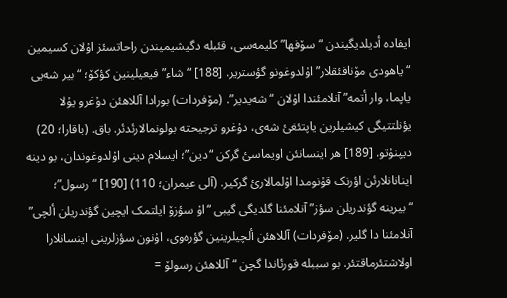ایفادە أدیلدیگیندن “سۆفها” کلیمەسی، قئبلە دگیشیمیندن راحاتسئز اۇلان کسیمین “یاهودی مۆنافئقلار” اۇلدوغونو گؤستریر. [188] “شاء” فیعیلینین کؤکۆ؛ “بیر شەیی یاپما، وار أتمە” آنلامئندا اۇلان “شەیدیر”. (مۆفردات) بورادا آللاهئن دۇغرو یۇلا یؤنلتتیگی کیشیلرین یاپتئغئ شەی، دۇغرو ترجیحتە بولونمالارئدئر. باق. (باقارا؛ 20) دیپنۇتو. [189] هر اینسانئن اویماسئ گرکن “دین”؛ ایسلام دینی اۇلدوغوندان، بو دینە اینانانلارئن اؤرنک قۇنومدا اۇلمالارئ گرکیر. (آلی عیمران؛ 110) [190] “رسول”؛ “بیرینە گؤندریلن سؤز” آنلامئنا گلدیگی گیبی “اۇ سؤزۆ ایلتمک ایچین گؤندریلن ألچی” آنلامئنا دا گلیر. (مۆفردات) آللاهئن ألچیلرینین گؤرەوی، اۇنون سؤزلرینی اینسانلارا اولاشتئرماقتئر. بو سببلە قورئاندا گچن “آللاهئن رسولۆ =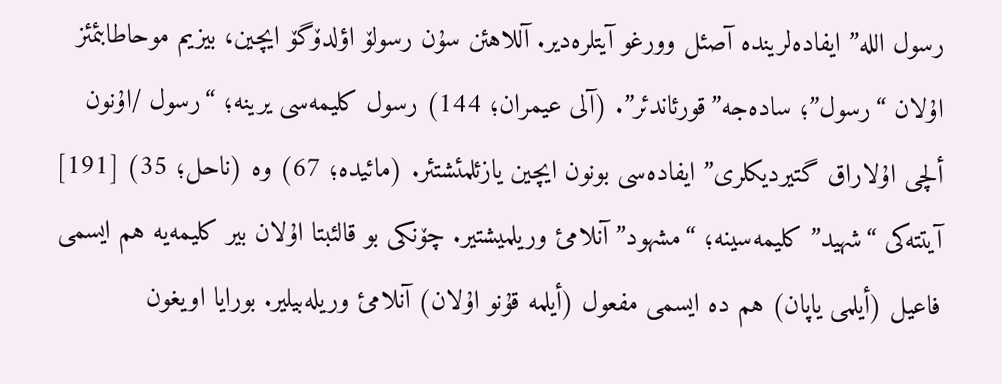رسول اللە” ایفادەلریندە آصئل وورغو آیتلرەدیر. آللاهئن سۇن رسولۆ اؤلدۆگۆ ایچین، بیزیم موحاطابئمئز اۇلان “رسول”؛ سادەجە”قورئاندئر”. (آلی عیمران؛ 144) رسول کلیمەسی یرینە؛ “رسول /اۇنون ألچی اۇلاراق گتیردیکلری” ایفادەسی بونون ایچین یازئلمئشتئر. (مائیدە؛ 67) وە (ناحل؛ 35) [191] آیتتەکی “شهید” کلیمەسینە؛ “مشهود” آنلامئ وریلمیشتیر. چۆنکی بو قالئبتا اۇلان بیر کلیمەیە هم ایسمی فاعیل (أیلمی یاپان) هم دە ایسمی مفعول (أیلمە قۇنو اۇلان) آنلامئ وریلەبیلیر. بورایا اویغون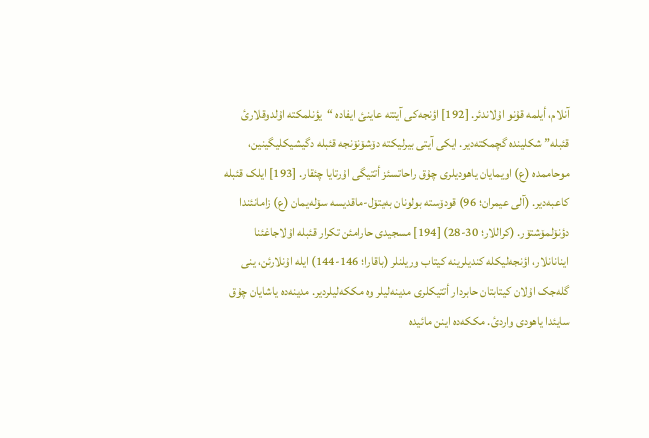آنلام، أیلمە قۇنو اۇلاندئر. [192] اؤنجەکی آیتتە عاینئ ایفادە “یؤنلمکتە اۇلدوقلارئ قئبلە” شکلیندە گچمکتەدیر. ایکی آیتی بیرلیکتە دۆشۆنۆنجە قئبلە دگیشیکلیگینین، موحاممدە (ع) اویمایان یاهودیلری چۇق راحاتسئز أتتیگی اۇرتایا چئقار. [193] ایلک قئبلە کاعبەدیر. (آلی عیمران؛ 96) قودۆستە بولونان بەیتۆل-ماقدیسە سۆلەیمان (ع) زامانئندا دؤنۆلمۆشتۆر. (کراللار؛ 30-28) [194] مسجیدی حارامئن تکرار قئبلە اۇلاجاغئنا اینانانلار، اؤنجەلیکلە کندیلرینە کیتاب وریلنلر (باقارا؛ 146-144) ایلە اۇنلارئن، ینی گلەجک اۇلان کیتابتان حابردار أتتیکلری مدینەلیلر وە مککەلیلردیر. مدینەدە یاشایان چۇق سایئدا یاهودی واردئ. مککەدە اینن مائیدە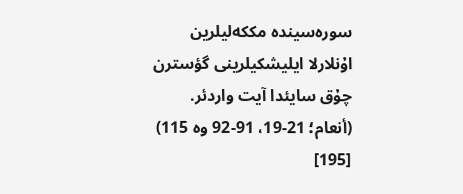سورەسیندە مککەلیلرین اۇنلارلا ایلیشکیلرینی گؤسترن چۇق سایئدا آیت واردئر. (أنعام؛ 21-19، 91-92 وە 115) [195]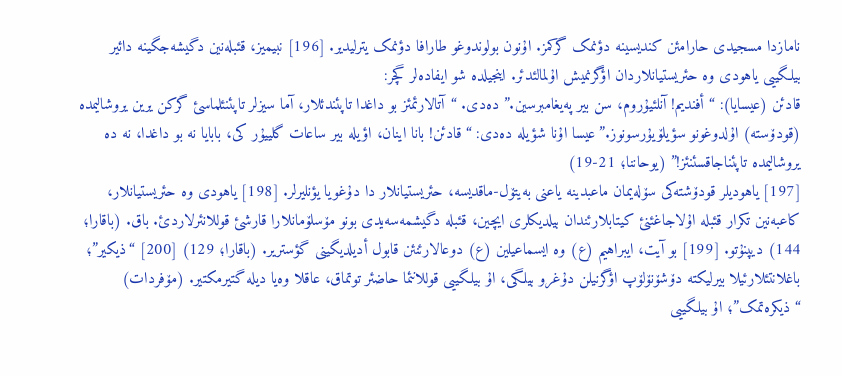نامازدا مسجیدی حارامئن کندیسینە دؤنمک گرکمز. اۇنون بولوندوغو طارافا دؤنمک یترلیدیر. [196] نبیمیز، قئبلەنین دگیشەجگینە دائیر بیلگییی یاهودی وە حئریستیانلاردان اؤگرنمیش اۇلمالئدئر. اینجیلدە شو ایفادەلر گچر:
قادئن (عیسایا): “أفندیم! آنلئیۇروم، سن بیر پەیغامبرسین.” دەدی. “آتالارئمئز بو داغدا تاپئندئلار، آما سیزلر تاپئنئلماسئ گرکن یرین یروشالیمدە (قودۆستە) اۇلدوغونو سؤیلۆیۇرسونوز.” عیسا اۇنا شؤیلە دەدی: “قادئن! بانا اینان، اؤیلە بیر ساعات گلییۇر کی، بابایا نە بو داغدا، نە دە یروشالیمدە تاپئناجاقسئنئز!” (یوحاننا؛ 21-19)
[197] یاهودیلر قودۆشتەکی سۆلەیمان ماعبدینە یاعنی بەیتۆل-ماقدیسە، حئریستیانلار دا دۇغویا یؤنلیرلر. [198] یاهودی وە حئریستیانلار، کاعبەنین تکرار قئبلە اۇلاجاغئنئ کیتابلارئندان بیلدیکلری ایچین، قئبلە دگیشمەسەیدی بونو مۆسلۆمانلارا قارشئ قوللانئرلاردئ. باق. (باقارا؛ 144) دیپنۇتو. [199] بو آیت، ایبراهیم (ع) وە ایسماعیلین (ع) دوعالارئنئن قابول أدیلدیگینی گؤستریر. (باقارا؛ 129) [200] “ذیکیر”؛ باغلانتئلارئیلا بیرلیکتە دۆشۆنۆلۆپ اؤگرنیلن دۇغرو بیلگی، اۇ بیلگییی قوللانئما حاضئر توتماق، عاقلا وەیا دیلە گتیرمکتیر. (مۆفردات) “ذیکرەتمک”؛ اۇ بیلگییی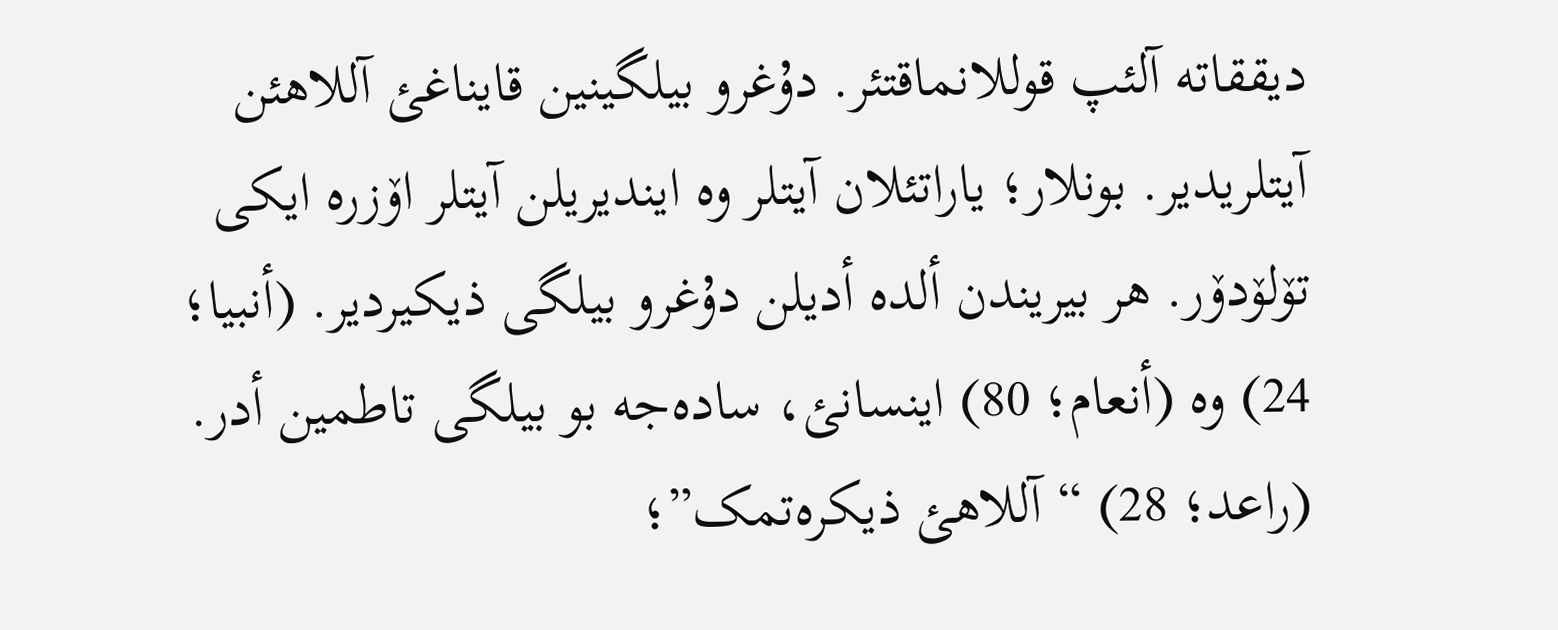دیققاتە آلئپ قوللانماقتئر. دۇغرو بیلگینین قایناغئ آللاهئن آیتلریدیر. بونلار؛ یاراتئلان آیتلر وە ایندیریلن آیتلر اۆزرە ایکی تۆلۆدۆر. هر بیریندن ألدە أدیلن دۇغرو بیلگی ذیکیردیر. (أنبیا؛ 24) وە (أنعام؛ 80) اینسانئ، سادەجە بو بیلگی تاطمین أدر. (راعد؛ 28) “آللاهئ ذیکرەتمک”؛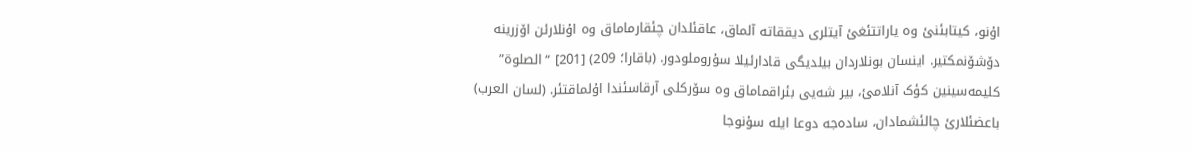اۇنو، کیتابئنئ وە یاراتتئغئ آیتلری دیققاتە آلماق، عاقئلدان چئقارماماق وە اۇنلارئن اۆزرینە دۆشۆنمکتیر. اینسان بونلاردان بیلدیگی قادارئیلا سۇروملودور. (باقارا؛ 209) [201] “الصلوة” کلیمەسینین کؤک آنلامئ، بیر شەیی بئراقماماق وە سۆرکلی آرقاسئندا اۇلماقتئر. (لسان العرب) باعضئلارئ چالئشمادان، سادەجە دوعا ایلە سۇنوجا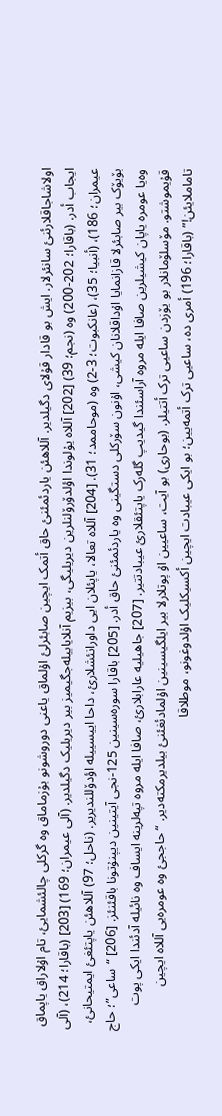اولاشاجاقلارئنئ سانئرلار. ایش بو قادار قۇلای دگیلدیر. آللاهئن یاردئمئنئ حاق أتمک ایچین صابئرلئ اۇلماق یاعنی دوروشونو بۇزماماق وە گرکلی چالئشمایئ، تام اۇلاراق یاپماق ایجاب أدر. (باقارا؛ 202-200) وە (نجم؛ 39) [202] آللاە یۇلوندا اؤلدۆرۆلنلرین دیریلیگی، بیزیم آنلایابیلەجگیمیز بیر دیریلیک دگیلدیر. (آلی عیمران؛ 169) [203] (باقارا؛ 214)، (آلی عیمران؛ 186)، (أنبیا؛ 35)، (عانکبوت؛ 3-2) وە (موحاممد؛ 31). [204] آللاە تعالا، یاپئلان ایی داورانئشلارئ، داحا اییسییلە اؤدۆللندیریر. (ناحل؛ 97) آللاهئن یاپتئغئ ایمتیحانئ، بۆیۆک بیر صابئرلا قازانمایا اۇداقلانان کیشی، اۇنون سۆرکلی دستگینی وە یاردئمئنئ حاق أدر. [205] باقارا سورەسینین 125-نجی آیتینین دیپنۇتونا باقئنئز. [206] “ساعی”؛ حاج وەیا عومرە یاپان کیشیلرین صافا ایلە مروە آراسئندا گیدیپ گلەرک یاپتئقلارئ عیبادتتیر. [207] جاهیلیە عارابلارئ، صافا ایلە مروە تپەلرینە ایساف وە نائیلە آدئندا ایکی پوت قۇیموشتو. مۆسلۆمانلار بو یۆزدن ساعیی ترک أتتیلر. (بوحاری) بو آیت، ساعیین اۇ پوتلارلا بیر ایلگیسینین اۇلمادئغئنئ بیلدیرمکتەدیر. “حاججئ وە عومرەیی آللاە ایچین تاماملایئن!” (باقارا؛ 196) أمری دە، ساعیی ترک أتمەیین؛ بو ایکی عیبادت ایچین أکسیکلیک اۇلدوغونو، موطلاقا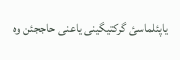یاپئلماسئ گرکتیگینی یاعنی حاججئن وە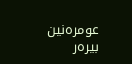عومرەنین بیرەر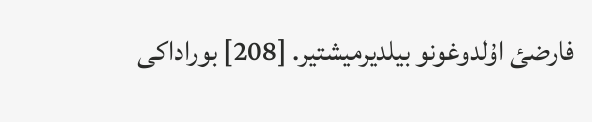فارضئ اۇلدوغونو بیلدیرمیشتیر. [208] بوراداکی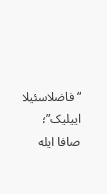“فاضلاسئیلا اییلیک”؛ صافا ایلە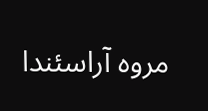مروە آراسئندا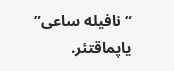“نافیلە ساعی” یاپماقتئر.